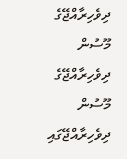ދިވެހިރާއްޖޭގެ މޫސުން
ދިވެހިރާއްޖޭގެ މޫސުން
ދިވެހިރާއްޖޭގައި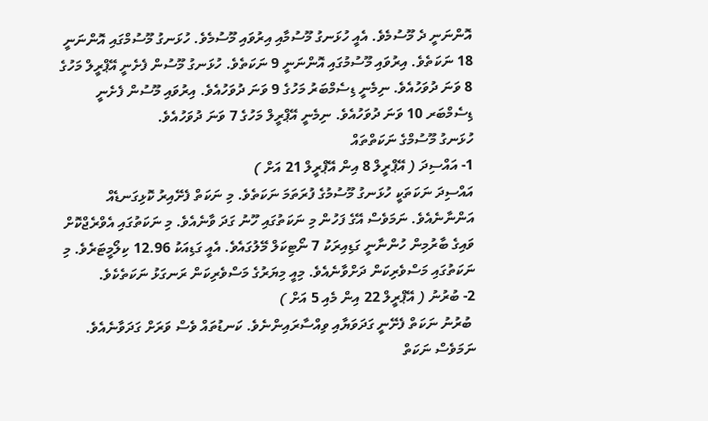އޮންނަނީ ދެ މޫސުމެވެ. އެއީ ހުޅަނގު މޫސުމާއި އިރުވައި މޫސުމެވެ. ހުޅަނގު މޫސުމްގައި އޮންނަނީ 18 ނަކަތެވެ. އިރުވައި މޫސުމުގައި އޮންނަނީ 9 ނަކަތެވެ. ހުޅަނގު މޫސުން ފެށެނީ އޭޕްރީލް މަހުގެ 8 ވަނަ ދުވަހުއެވެ. ނިމެނީ ޑިސެމްބަރު މަހުގެ 9 ވަނަ ދުވަހުއެވެ. އިރުވައި މޫސުން ފެށެނީ ޑިސެމްބަރ 10 ވަނަ ދުވަހުއެވެ. ނިމެނީ އޭޕްރީލް މަހުގެ 7 ވަނަ ދުވަހުއެވެ.
ހުޅަނގު މޫސުމްގެ ނަކަތްތައް
1- އައްސިދަ ( އޭޕްރީލް 8 އިން އޭޕްރީލް 21 އަށް )
އައްސިދަ ނަކަތަކީ ހުޅަނގު މޫސުމުގެ ފުރަތަމަ ނަކަތެވެ. މި ނަކަތް ފެށޭއިރު ކޮޅިގަނޑެއް އަންނާނެއެވެ. ނަމަވެސް އޭގެ ފަހުން މި ނަކަތުގައި ހޫނު ގަދަ ވާނެއެވެ. މި ނަކަތުގައި އެވްރެޖްކޮށް ވައިގެ ބާރުމިން ހުންނާނީ ގަޑިއިރަކު 7 ނޯޓިކަލް މޭލުގައެވެ. އެއީ ގަޑިއަކު 12.96 ކިލޯމީޓަރެވެ. މި ނަކަތުގައި މަސްވެރިކަން ދަށްވާނެއެވެ. މިއީ މިޔަރުގެ މަސްވެރިކަން ރަނގަޅު ނަކަތެކެވެ.
2- ބުރުނު ( އޭޕްރީލް 22 އިން މެއި 5 އަށް )
 ބުރުނު ނަކަތް ފެށޭނީ ގަދަވަޔާއި ވިއްސާރައިންނެވެ. ކަނޑުތައް ވެސް ވަރަށް ގަދަވާނެއެވެ. ނަމަވެސް ނަކަތް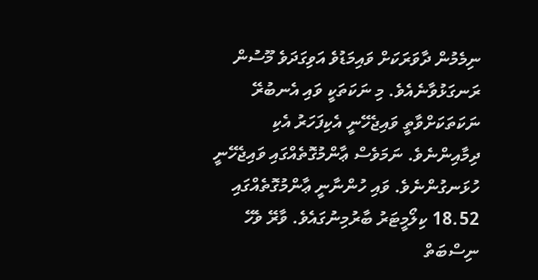ނިމެމުން ދާވަރަކަށް ވައިމަޑުވެ އަވިގަދަވެ މޫސުން ރަނގަޅުވާނެއެވެ. މި ނަކަތަކީ ވައި އެނބުރޭ ނަކަތަކަށްވާތީ ވައިޖެހޭނީ އެކިފަހަރު އެކި ދިމާއިންނެވެ. ނަމަވެސް ޢާންމުގޮތެއްގައި ވައިޖެހޭނީ ހުޅަނގުންނެވެ. ވައި ހުންނާނީ ޢާންމުގޮތެއްގައި 18.52 ކިލޯމީޓަރު ބާރުމިނުގައެވެ. ވާރޭ ވެހޭ ނިސްބަތް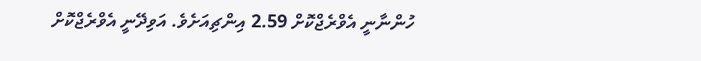ހުންނާނީ އެވްރެޖްކޮށް 2.59 އިންޗިއަށެވެ. އަވިދޭނީ އެވްރެޖްކޮށް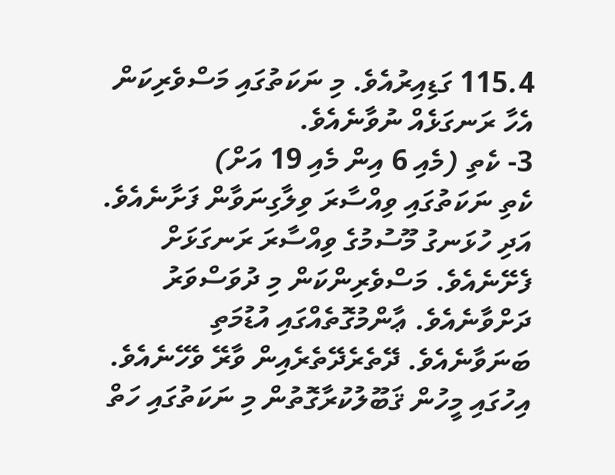115.4 ގަޑިއިރުއެވެ. މި ނަކަތުގައި މަސްވެރިކަން އެހާ ރަނގަޅެއް ނުވާނެއެވެ.
3- ކެތި (މެއި 6 އިން މެއި 19 އަށް)
ކެތި ނަކަތުގައި ވިއްސާރަ ވިލާގިނަވާން ފަށާނެއެވެ. އަދި ހުޅަނގު މޫސުމުގެ ވިއްސާރަ ރަނގަޅަށް ފެށޭނެއެވެ. މަސްވެރިންކަން މި ދުވަސްވަރު ދަށްވާނެއެވެ. ޢާންމުގޮތެއްގައި އުޑުމަތި ބަނަވާނެއެވެ. ދޭތެރެދޭތެރެއިން ވާރޭ ވެހޭނެއެވެ. އިހުގައި މީހުން ޤަބޫލުކުރާގޮތުން މި ނަކަތުގައި ހަތް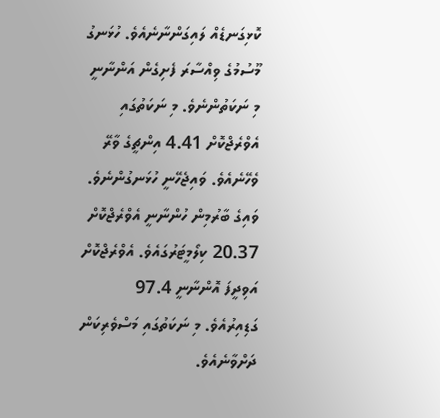ކޮޅިގަނޑެއް ލައިގަންނާނެއެވެ. ހުޅަނގު މޫސުމުގެ ވިއްސާރަ ފެށިގެން އަންނާނީ މި ނަކަތުންނެވެ. މި ނަކަތުގައި އެވްރެޖްކޮށް 4.41 އިންޗީގެ ވާރޭ ވެހޭނެއެވެ. ވައިޖެހޭނީ ހުޅަނގުންނެވެ. ވައިގެ ބާރުމިން ހުންނާނީ އެވްރެޖްކޮށް 20.37 ކިލޯމީޓަރުގައެވެ. އެވްރެޖްކޮށް އަވިދީފަ އޮންނާނީ 97.4 ގަޑިއިރުއެވެ. މި ނަކަތުގައި މަސްވެރިކަން ދަށްވާނެއެވެ.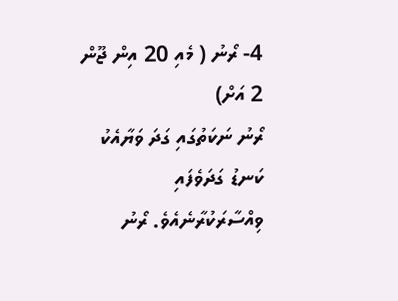4- ރޯނު ( މެއި 20 އިން ޖޫން 2 އަށް)
ރޯނު ނަކަތުގައި ގަދަ ވަޔާއެކު ކަނޑު ގަދަވެފައި ވިއްސާރަކުރާނެއެވެ. ރޯނު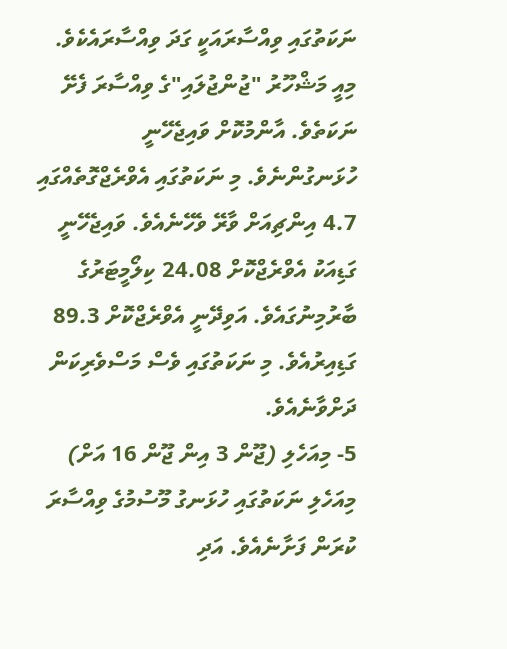ނަކަތުގައި ވިއްސާރައަކީ ގަދަ ވިއްސާރައެކެވެ. މިއީ މަޝްހޫރު "ޖުންޖުލައި"ގެ ވިއްސާރަ ފެށޭ ނަކަތެވެ. އާންމުކޮށް ވައިޖެހޭނީ ހުޅަނގުންނެވެ. މި ނަކަތުގައި އެވްރެޖްގޮތެއްގައި 4.7 އިންޗިއަށް ވާރޭ ވެހޭނެއެވެ. ވައިޖެހޭނީ ގަޑިއަކު އެވްރެޖްކޮށް 24.08 ކިލޯމީޓަރުގެ ބާރުމިނުގައެވެ. އަވިދޭނީ އެވްރެޖްކޮށް 89.3 ގަޑިއިރުއެވެ. މި ނަކަތުގައި ވެސް މަސްވެރިކަން ދަށްވާނެއެވެ.
5- މިއަހެލި (ޖޫން 3 އިން ޖޫން 16 އަށް)
މިއަހެލި ނަކަތުގައި ހުޅަނގު މޫސުމުގެ ވިއްސާރަ ކުރަން ފަށާނެއެވެ. އަދި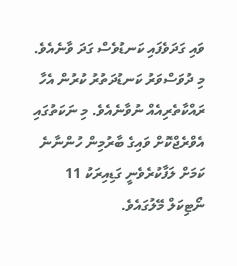ވައި ގަދަވެފައި ކަނޑުވެސް ގަދަ ވާނެއެވެ. މި ދުވަސްވަރު ކަނޑުދަތުރު ކުރުން އެހާ ރައްކާތެރިއެއް ނުވާނެއެވެ. މި ނަކަތުގައި އެވްރެޖްކޮށް ވައިގެ ބާރުމިން ހުންނާނެ ކަމަށް ލަފާކުރެވެނީ ގަޑިއިރަކު 11 ނޯޓިކަލް މޭލުގައެވެ.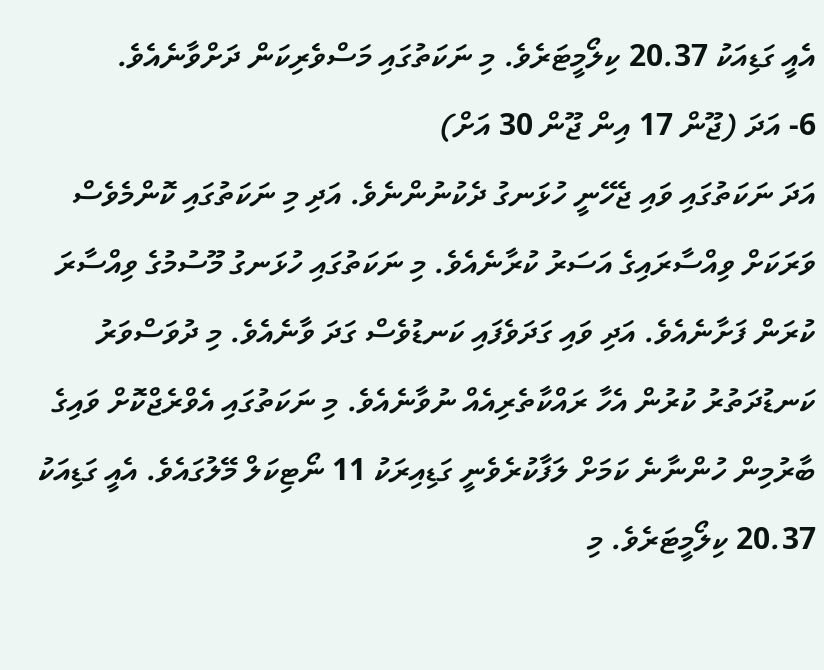އެއީ ގަޑިއަކު 20.37 ކިލޯމީޓަރެވެ. މި ނަކަތުގައި މަސްވެރިކަން ދަށްވާނެއެވެ.
6- އަދަ (ޖޫން 17 އިން ޖޫން 30 އަށް)
އަދަ ނަކަތުގައި ވައި ޖެހޭނީ ހުޅަނގު ދެކުނުންނެވެ. އަދި މި ނަކަތުގައި ކޮންމެވެސް ވަރަކަށް ވިއްސާރައިގެ އަސަރު ކުރާނެއެވެ. މި ނަކަތުގައި ހުޅަނގު މޫސުމުގެ ވިއްސާރަ ކުރަން ފަށާނެއެވެ. އަދި ވައި ގަދަވެފައި ކަނޑުވެސް ގަދަ ވާނެއެވެ. މި ދުވަސްވަރު ކަނޑުދަތުރު ކުރުން އެހާ ރައްކާތެރިއެއް ނުވާނެއެވެ. މި ނަކަތުގައި އެވްރެޖްކޮށް ވައިގެ ބާރުމިން ހުންނާނެ ކަމަށް ލަފާކުރެވެނީ ގަޑިއިރަކު 11 ނޯޓިކަލް މޭލުގައެވެ. އެއީ ގަޑިއަކު 20.37 ކިލޯމީޓަރެވެ. މި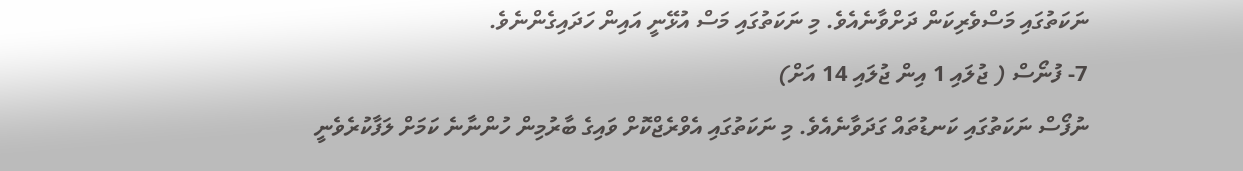ނަކަތުގައި މަސްވެރިކަން ދަށްވާނެއެވެ. މި ނަކަތުގައި މަސް އުޅޭނީ އައިން ހަދައިގެންނެވެ.
7- ފުނޯސް ( ޖުލައި 1 އިން ޖުލައި 14 އަށް)
ނުފޯސް ނަކަތުގައި ކަނޑުތައް ގަދަވާނެއެވެ. މި ނަކަތުގައި އެވްރެޖްކޮށް ވައިގެ ބާރުމިން ހުންނާނެ ކަމަށް ލަފާކުރެވެނީ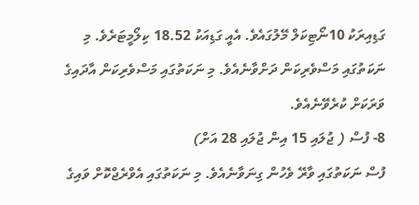ގަޑިއިރަކު 10ނޯޓިކަލް މޭލުގައެވެ. އެއީ ގަޑިއަކު 18.52 ކިލޯމީޓަރެވެ. މި ނަކަތުގައި މަސްވެރިކަން ދަށްވާނެއެވެ. މި ނަކަތުގައި މަސްވެރިކަން އާދައިގެ ވަރަކަށް ކުރެވޭނެއެވެ.
8- ފުސް ( ޖުލައި 15 އިން ޖުލައި 28 އަށް)
ފުސް ނަކަތުގައި ވާރޭ ވެހުން ގިނަވާނެއެވެ. މި ނަކަތުގައި އެވްރެޖްކޮށް ވައިގެ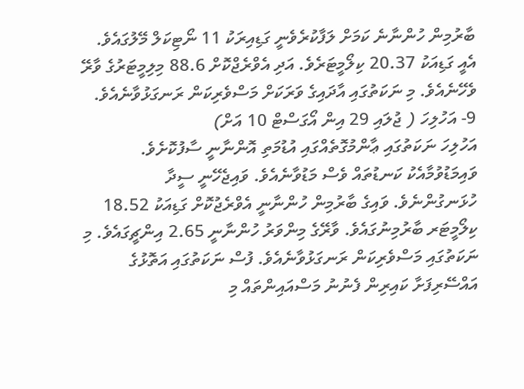ބާރުމިން ހުންނާނެ ކަމަށް ލަފާކުރެވެނީ ގަޑިއިރަކު 11 ނޯޓިކަލް މޭލުގައެވެ. އެއީ ގަޑިއަކު 20.37 ކިލޯމީޓަރެވެ. އަދި އެވްރެޖްކޮށް 88.6 މިލިމީޓަރުގެ ވާރޭ ވެހޭނެއެވެ. މި ނަކަތުގައި އާދައިގެ ވަރަކަށް މަސްވެރިކަން ރަނގަޅުވާނެއެވެ.
9- އަހުލިހަ ( ޖުލައި 29 އިން އޯގަސްޓް 10 އަށް)
އަހުލިހަ ނަކަތުގައި ޢާންމުގޮތެއްގައި އުޑުމަތި އޮންނާނީ ސާފުކޮށެވެ. ވައިމަޑުވުމާއެކު ކަނޑުތައް ވެސް މަޑުވާނެއެވެ. ވައިޖެހޭނީ ސީދާ ހުޅަނގުންނެވެ. ވައިގެ ބާރުމިން ހުންނާނީ އެވްރެޖުކޮށް ގަޑިއަކު 18.52 ކިލޯމީޓަރ ބާރުމިނުގައެވެ. ވާރޭގެ މިންވަރު ހުންނާނީ 2.65 އިންޗީގައެވެ. މި ނަކަތުގައި މަސްވެރިކަން ރަނގަޅުވާނެއެވެ. ފުސް ނަކަތުގައި އަތޮޅުގެ އައްސޭރިފަށާ ކައިރިން ފެނުނު މަސްއައިންތައް މި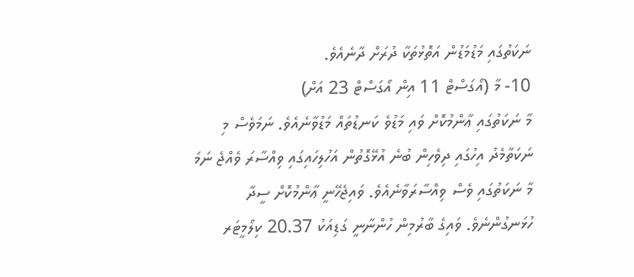ނަކަތުގައި މަޑުމަޑުން އަތޮޅުތަކާ ދުރަށް ދާނެއެވެ.
10- މާ (އޯގަސްޓް 11 އިން އޯގަސްޓް 23 އަށް)
މާ ނަކަތުގައި ޢާންމުކޮށް ވައި މަޑުވެ ކަނޑުތައް މަޑުވާނެއެވެ. ނަމަވެސް މި ނަކަތާމެދު އިހުގައި ދިވެހިން ބުނެ އުޅޭގޮތުން އަހުލިހައިގައި ވިއްސާރަ ވެއްޖެ ނަމަ މާ ނަކަތުގައި ވެސް ވިއްސާރަވާނެއެވެ. ވައިޖެހޭނީ ޢާންމުކޮށް ސީދާ ހުޅަނގުންނެވެ. ވައިގެ ބާރުމިން ހުންނާނީ ގަޑިއަކު 20.37 ކިލޯމީޓަރ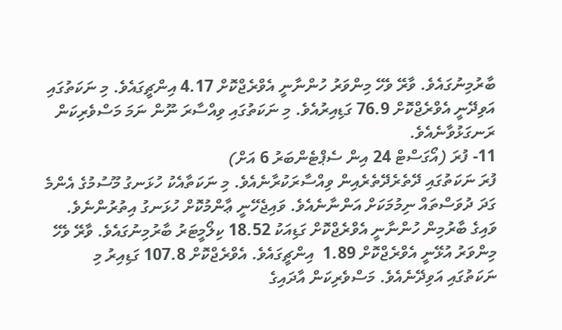ބާރުމިނުގައެވެ. ވާރޭ ވެހޭ މިންވަރު ހުންނާނީ އެވްރެޖްކޮށް 4.17 އިންޗީގައެވެ. މި ނަކަތުގައި އަވިދޭނީ އެވްރެޖްކޮށް 76.9 ގަޑިއިރުއެވެ. މި ނަކަތުގައި ވިއްސާރަ ނޫން ނަމަ މަސްވެރިކަން ރަނގަޅުވާނެއެވެ.
11- ފުރަ (އޯގަސްޓް 24 އިން ސެޕްޓެންބަރު 6 އަށް)
ފުރަ ނަކަތުގައި ދޭތެރެދޭތެރެއިން ވިއްސާރަކުރާނެއެވެ. މި ނަކަތާއެކު ހުޅަނގު މޫސުމުގެ އެންމެ ގަދަ ދުވަސްތައް ނިމުމަކަށް އަންނާނެއެވެ. ވައިޖެހޭނީ ޢާންމުކޮށް ހުޅަނގު އިތުރުންނެވެ. ވައިގެ ބާރުމިން ހުންނާނީ އެވްރެޖްކޮށް ގަޑިއަކު 18.52 ކިލޯމީޓަރު ބާރުމިނުގައެވެ. ވާރޭ ވެހޭ މިންވަރު އުޅޭނީ އެވްރެޖްކޮށް 1.89  އިންޗީގައެވެ. އެވްރެޖްކޮށް 107.8 ގަޑިއިރު މި ނަކަތުގައި އަވިދޭނެއެވެ. މަސްވެރިކަން އާދައިގެ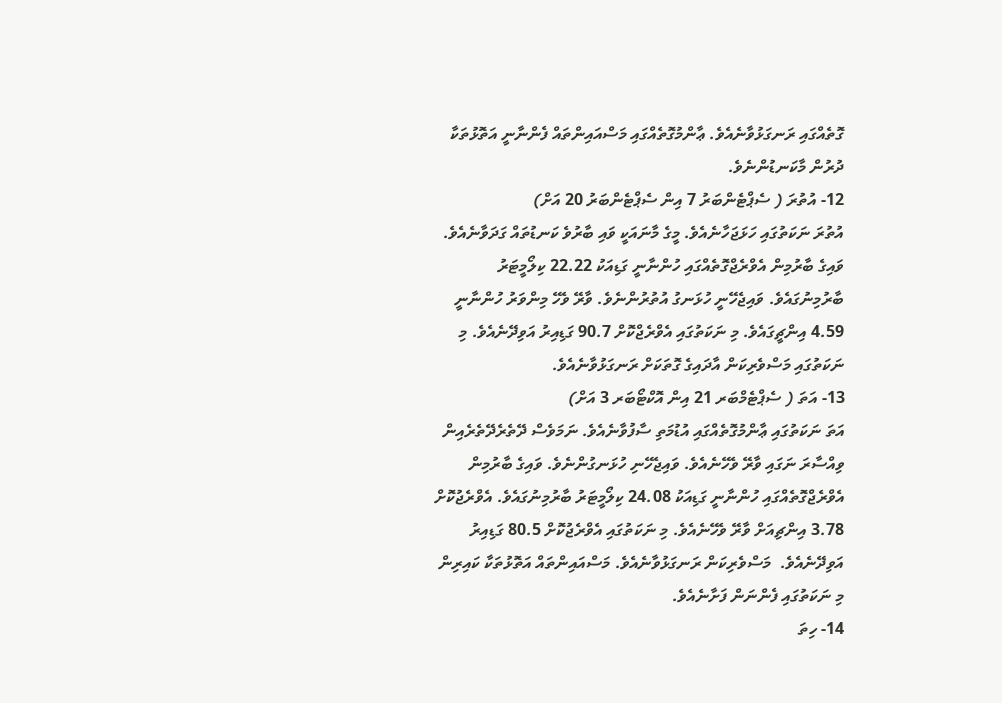ގޮތެއްގައި ރަނގަޅުވާނެއެވެ. ޢާންމުގޮތެއްގައި މަސްއައިންތައް ފެންނާނީ އަތޮޅުތަކާ ދުރުން މާކަނޑުންނެވެ.
12- އުތުރަ ( ސެޕްޓެންބަރު 7 އިން ސެޕްޓެންބަރު 20 އަށް)
އުތުރަ ނަކަތުގައި ހަޅަޖަހާނެއެވެ. މީގެ މާނައަކީ ވައި ބާރުވެ ކަނޑުތައް ގަދަވާނެއެވެ. ވައިގެ ބާރުމިން އެވްރެޖްގޮތެއްގައި ހުންނާނީ ގަޑިއަކު 22.22 ކިލޯމީޓަރު ބާރުމިނުގައެވެ. ވައިޖެހޭނީ ހުޅަނގު އުތުރުންނެވެ. ވާރޭ ވެހޭ މިންވަރު ހުންނާނީ 4.59 އިންޗީގައެވެ. މި ނަކަތުގައި އެވްރެޖްކޮށް 90.7 ގަޑިއިރު އަވިދޭނެއެވެ. މި ނަކަތުގައި މަސްވެރިކަން އާދައިގެ ގޮތަކަށް ރަނގަޅުވާނެއެވެ.
13- އަތަ ( ސެޕްޓެމްބަރ 21 އިން އޮކްޓޯބަރ 3 އަށް)
އަތަ ނަކަތުގައި ޢާންމުގޮތެއްގައި އުޑުމަތި ސާފުވާނެއެވެ. ނަމަވެސް ދޭތެރެދޭތެރެއިން ވިއްސާރަ ނަގައި ވާރޭ ވެހޭނެއެވެ. ވައިޖެހޭނި ހުޅަނގުންނެވެ. ވައިގެ ބާރުމިން އެވްރެޖްގޮތެއްގައި ހުންނާނީ ގަޑިއަކު 24.08 ކިލޯމީޓަރު ބާރުމިނުގައެވެ. އެވްރެޖުކޮށް 3.78 އިންޗިއަށް ވާރޭ ވެހޭނެއެވެ. މި ނަކަތުގައި އެވްރެޖުކޮށް 80.5 ގަޑިއިރު އަވިދޭނެއެވެ.  މަސްވެރިކަން ރަނގަޅުވާނެއެވެ. މަސްއައިންތައް އަތޮޅުތަކާ ކައިރިން މި ނަކަތުގައި ފެންނަން ފަށާނެއެވެ.
14- ހިތަ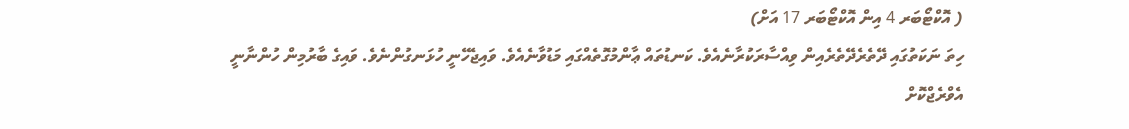( އޮކްޓޯބަރ 4 އިން އޮކްޓޯބަރ 17 އަށް)
ހިތަ ނަކަތުގައި ދޭތެރެދޭތެރެއިން ވިއްސާރަކުރާނެއެވެ. ކަނޑުތައް ޢާންމުގޮތެއްގައި މަޑުވާނެއެވެ. ވައިޖެހޭނީ ހުޅަނގުންނެވެ. ވައިގެ ބާރުމިން ހުންނާނީ އެވްރެޖްކޮށް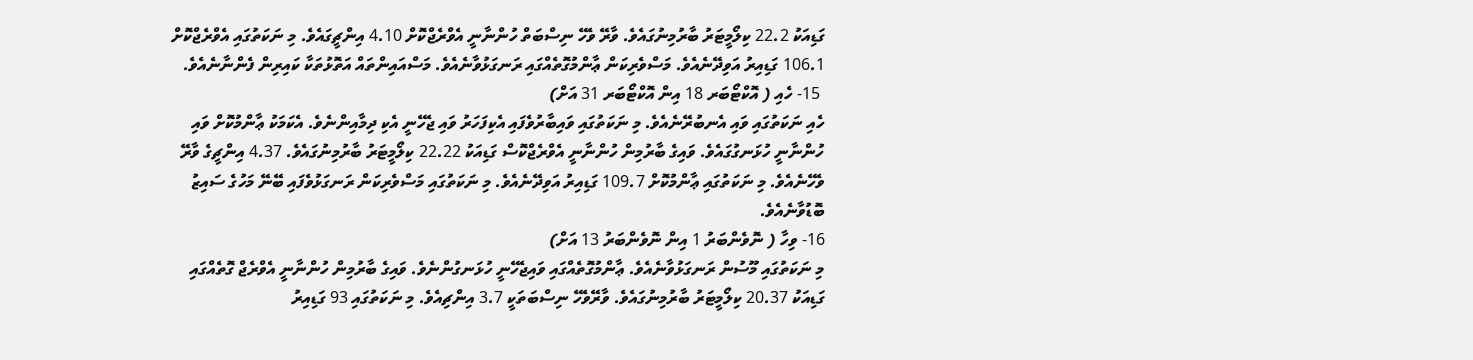ގަޑިއަކު 22.2 ކިލޯމީޓަރު ބާރުމިނުގައެވެ. ވާރޭ ވެހޭ ނިސްބަތް ހުންނާނީ އެވްރެޖްކޮށް 4.10 އިންޗީގައެވެ. މި ނަކަތުގައި އެވްރެޖްކޮށް 106.1 ގަޑިއިރު އަވިދޭނެއެވެ. މަސްވެރިކަން ޢާންމުގޮތެއްގައި ރަނގަޅުވާނެއެވެ. މަސްއައިންތައް އަތޮޅުތަކާ ކައިރިން ފެންނާނެއެވެ.
 15- ހެއި ( އޮކްޓޯބަރ 18 އިން އޮކްޓޯބަރ 31 އަށް)
ހެއި ނަކަތުގައި ވައި އެނބުރޭނެއެވެ. މި ނަކަތުގައި ވައިބާރުވެފައި އެކިފަހަރު ވައި ޖެހޭނީ އެކި ދިމާއިންނެވެ. އެކަމަކު ޢާންމުކޮށް ވައި ހުންނާނީ ހުޅަނގުގައެވެ. ވައިގެ ބާރުމިން ހުންނާނީ އެވްރެޖްކޮސް ގަޑިއަކު 22.22 ކިލޯމީޓަރު ބާރުމިނުގައެވެ. 4.37 އިންޗީގެ ވާރޭ ވެހޭނެއެވެ. މި ނަކަތުގައި ޢާންމުކޮށް 109.7 ގަޑިއިރު އަވިދޭނެއެވެ. މި ނަކަތުގައި މަސްވެރިކަން ރަނގަޅުވެފައި ބޭނޭ މަހުގެ ސައިޒު ބޮޑުވާނެއެވެ.
16- ވިހާ ( ނޮވެންބަރު 1 އިން ނޮވެންބަރު 13 އަށް)
މި ނަކަތުގައި މޫސުން ރަނގަޅުވާނެއެވެ. ޢާންމުގޮތެއްގައި ވައިޖެހޭނީ ހުޅަނގުންނެވެ. ވައިގެ ބާރުމިން ހުންނާނީ އެވްރެޖް ގޮތެއްގައި ގަޑިއަކު 20.37 ކިލޯމީޓަރު ބާރުމިނުގައެވެ. ވާރޭވެހޭ ނިސްބަތަކީ 3.7 އިންޗިއެވެ. މި ނަކަތުގައި 93 ގަޑިއިރު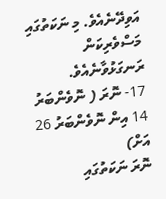އަވިދޭނެއެވެ. މި ނަކަތުގައި މަސްވެރިކަން ރަނގަޅުވާނެއެވެ.
17- ނޮރަ ( ނޮވެންބަރު 14 އިން ނޮވެންބަރު 26 އަށް)
ނޮރަ ނަކަތުގައި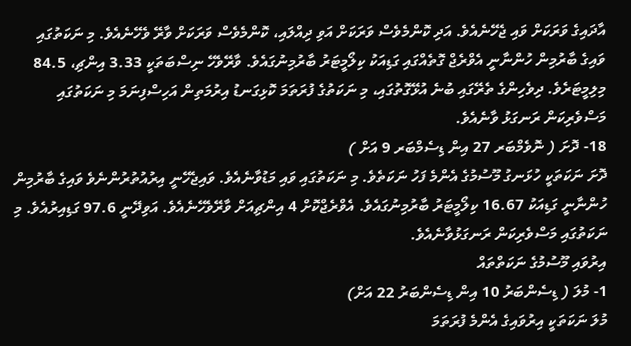އާދައިގެ ވަރަކަށް ވައި ޖެހޭނެއެވެ. އަދި ކޮންމެވެސް ވަރަކަށް އަވި ދިއްލައި، ކޮންމެވެސް ވަރަކަށް ވާރޭ ވެހޭނެއެވެ. މި ނަކަތުގައި ވައިގެ ބާރުމިން ހުންނާނީ އެވްރެޖް ގޮތެއްގައި ގަޑިއަކު ކިލޯމީޓަރު ބާރުމިނުގައެވެ. ވާރޭވެހޭ ނިސްބަތަކީ 3.33 އިންޗި، 84.5 މިލިމީޓަރެވެ. ދިވެހިންގެ ތެރޭގައި ބުނެ އުޅޭގޮތުގައި، މި ނަކަތުގެ ފުރަތަމަ ކޮޅިގަނޑު އިރުމަތިން އަހިސްފިނަމަ މި ނަކަތުގައި މަސްވެރިކަން ރަނގަޅު ވާނެއެވެ.
18- ދޮށަ ( ނޮވެމްބަރ 27 އިން ޑިސެމްބަރ 9 އަށް )
ދޮށަ ނަކަތަކީ ހުޅަނގު މޫސުމުގެ އެންމެ ފަހު ނަކަތެވެ. މި ނަކަތުގައި ވައި މަޑުވާނެއެވެ. ވައިޖެހޭނީ އިރުއުތުރުންނެވެ ވައިގެ ބާރުމިން ހުންނާނީ ގަޑިއަކު 16.67 ކިލޯމީޓަރު ބާރުމިނުގައެވެ. އެވްރެޖްކޮށް 4 އިންޗިއަށް ވާރޭވެހޭނެއެވެ. އަވިދޭނީ 97.6 ގަޑިއިރުއެވެ. މި ނަކަތުގައި މަސްވެރިކަން ރަނގަޅުވާނެއެވެ.
އިރުވައި މޫސުމުގެ ނަކަތްތައް
1- މުލަ ( ޑިސެންބަރު 10 އިން ޑިސެންބަރު 22 އަށް)
މުލަ ނަކަތަކީ އިރުވައިގެ އެންމެ ފުރަތަމަ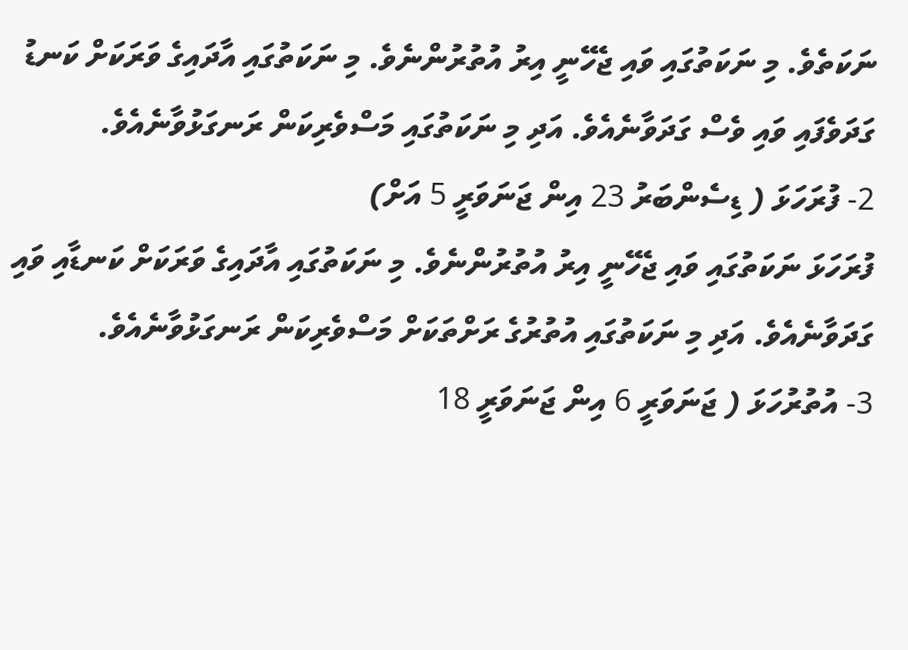ނަކަތެވެ. މި ނަކަތުގައި ވައި ޖެހޭނީ އިރު އުތުރުންނެވެ. މި ނަކަތުގައި އާދައިގެ ވަރަކަށް ކަނޑު ގަދަވެފައި ވައި ވެސް ގަދަވާނެއެވެ. އަދި މި ނަކަތުގައި މަސްވެރިކަން ރަނގަޅުވާނެއެވެ.
2- ފުރަހަޅަ ( ޑިސެންބަރު 23 އިން ޖަނަވަރީ 5 އަށް)
ފުރަހަޅަ ނަކަތުގައި ވައި ޖެހޭނީ އިރު އުތުރުންނެވެ. މި ނަކަތުގައި އާދައިގެ ވަރަކަށް ކަނޑާއި ވައި ގަދަވާނެއެވެ. އަދި މި ނަކަތުގައި އުތުރުގެ ރަށްތަކަށް މަސްވެރިކަން ރަނގަޅުވާނެއެވެ.
3- އުތުރުހަޅަ ( ޖަނަވަރީ 6 އިން ޖަނަވަރީ 18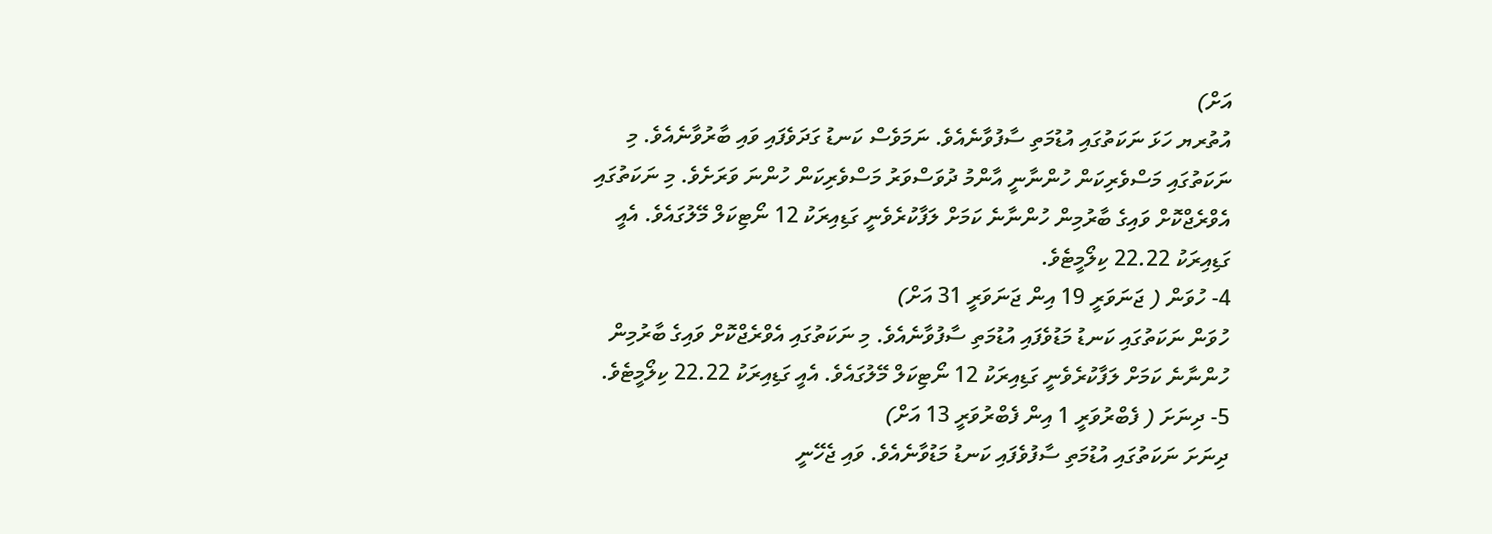އަށް)
އުތުރޔ ހަޅަ ނަކަތުގައި އުޑުމަތި ސާފުވާނެއެވެ. ނަމަވެސް ކަނޑު ގަދަވެފައި ވައި ބާރުވާނެއެވެ. މި ނަކަތުގައި މަސްވެރިކަން ހުންނާނީ އާންމު ދުވަސްވަރު މަސްވެރިކަން ހުންނަ ވަރަށެވެ. މި ނަކަތުގައި އެވްރެޖްކޮށް ވައިގެ ބާރުމިން ހުންނާނެ ކަމަށް ލަފާކުރެވެނީ ގަޑިއިރަކު 12 ނޯޓިކަލް މޭލުގައެވެ. އެއީ ގަޑިއިރަކު 22.22 ކިލޯމީޓެވެ.
4- ހުވަން ( ޖަނަވަރީ 19 އިން ޖަނަވަރީ 31 އަށް)
ހުވަން ނަކަތުގައި ކަނޑު މަޑުވެފައި އުޑުމަތި ސާފުވާނެއެވެ. މި ނަކަތުގައި އެވްރެޖްކޮށް ވައިގެ ބާރުމިން ހުންނާނެ ކަމަށް ލަފާކުރެވެނީ ގަޑިއިރަކު 12 ނޯޓިކަލް މޭލުގައެވެ. އެއީ ގަޑިއިރަކު 22.22 ކިލޯމީޓެވެ.
5- ދިނަށަ ( ފެބްރުވަރީ 1 އިން ފެބްރުވަރީ 13 އަށް)
ދިނަށަ ނަކަތުގައި އުޑުމަތި ސާފުވެފައި ކަނޑު މަޑުވާނެއެވެ. ވައި ޖެހޭނީ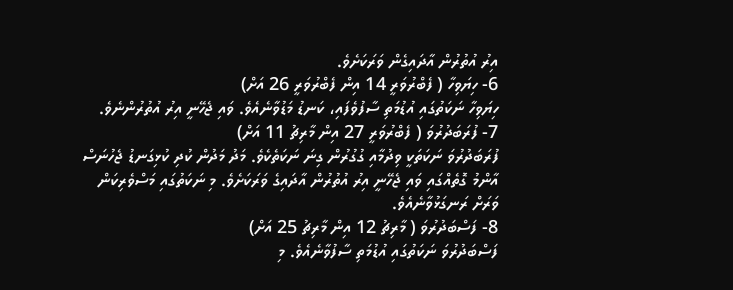އިރު އުތުރުން އާދައިގެން ވަރަކަށެވެ.
6- ހިޔަވިހާ ( ފެބްރުވަރީ 14 އިން ފެބްރުވަރީ 26 އަށް)
ހިޔަވިހާ ނަކަތުގައި އުޑުމަތި ސާފުވެފައި، ކަނޑު މަޑުވާނެއެވެ. ވައި ޖެހޭނީ އިރު އުތުރުންނެވެ.
7- ފުރަބަދުރުވަ ( ފެބްރުވަރީ 27 އިން މާރިޗު 11 އަށް)
ފުރަބަދުރުވަ ނަކަތަކީ ވިދުމާއި ގުގުރުން ގިނަ ނަކަތެކެވެ. މަދު މަދުން ކުދި ކުޅިގަނޑު ޖެހުނަސް އާންމު ގޮތެއްގައި ވައި ޖެހޭނީ އިރު އުތުރުން އާދައިގެ ވަރަކަށެވެ. މި ނަކަތުގައި މަސްވެރިކަން ވަރަށް ރަނގަޅުވާނެއެވެ.
8- ފަސްބަދުރުވަ ( މާރިޗު 12 އިން މާރިޗު 25 އަށް)
ފަސްބަދުރުވަ ނަކަތުގައި އުޑުމަތި ސާފުވާނެއެވެ. މި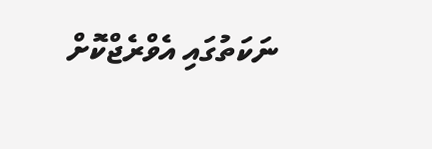ނަކަތުގައި އެވްރެޖްކޮށް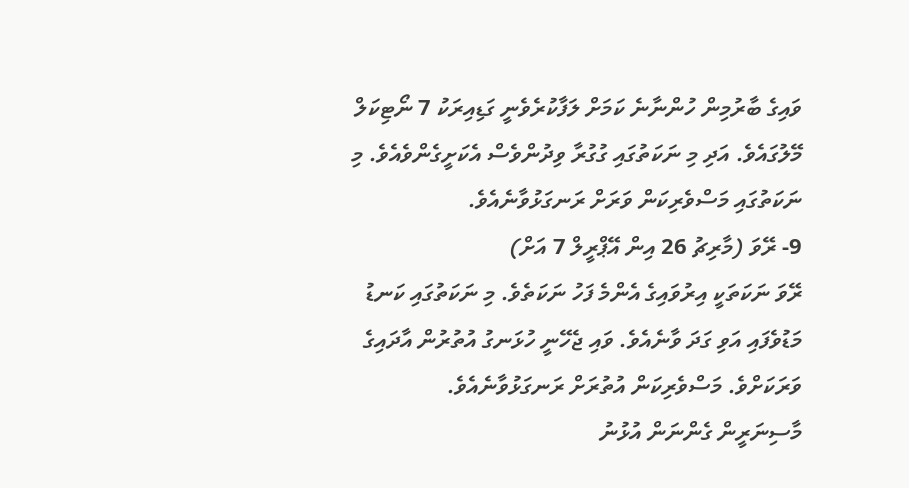ވައިގެ ބާރުމިން ހުންނާނެ ކަމަށް ލަފާކުރެވެނީ ގަޑިއިރަކު 7 ނޯޓިކަލް މޭލުގައެވެ. އަދި މި ނަކަތުގައި ގުގުރާ ވިދުންވެސް އެކަށީގެންވެއެވެ. މި ނަކަތުގައި މަސްވެރިކަން ވަރަށް ރަނގަޅުވާނެއެވެ.
9- ރޭވަ (މާރިޗު 26 އިން އޭޕްރީލް 7 އަށް)
ރޭވަ ނަކަތަކީ އިރުވައިގެ އެންމެ ފަހު ނަކަތެވެ. މި ނަކަތުގައި ކަނޑު މަޑުވެފައި އަވި ގަދަ ވާނެއެވެ. ވައި ޖެހޭނީ ހުޅަނގު އުތުރުން އާދައިގެ ވަރަކަށްވެ. މަސްވެރިކަން އުތުރަށް ރަނގަޅުވާނެއެވެ.
މާސިނަރީން ގެންނަން އުޅުނު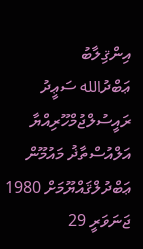އިންޤިލާބު
ޢަބްދުالله ސަޢީދު   ރައީސުލްޖުމްހޫރިއްޔާ އަލްއުސްތާޛު މައުމޫން ޢަބްދުލްޤައްޔޫމަށް 1980 ޖަނަވަރީ 29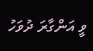ވީ އަންގާރަ ދުވަހު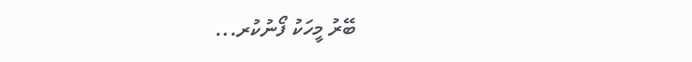ބޭރު މީހަކު ފޯނުކުރ...